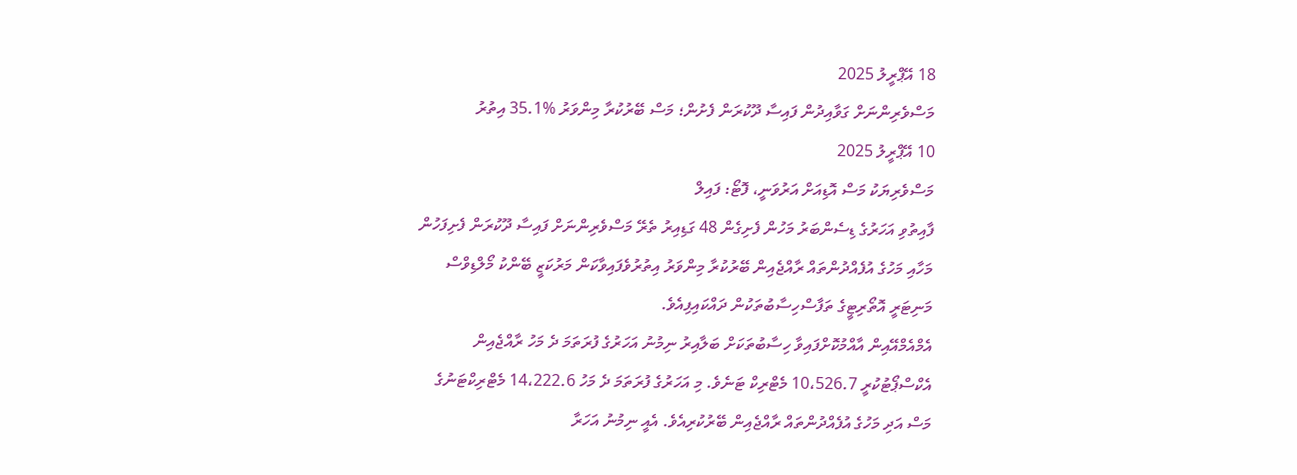18 އޭޕްރީލު 2025
މަސްވެރިންނަށް ގަވާއިދުން ފައިސާ ދޫކުރަން ފެށުން؛ މަސް ބޭރުކުރާ މިންވަރު %35.1 އިތުރު
10 އޭޕްރީލު 2025
މަސްވެރިޔަކު މަސް އޮޑިއަށް އަރުވަނީ، ފޮޓޯ: ފައިލް
ފާއިތުވި އަހަރުގެ ޑިސެންބަރު މަހުން ފެށިގެން 48 ގަޑިއިރު ތެރޭ މަސްވެރިންނަށް ފައިސާ ދޫކުރަން ފެށިފަހުން މަހާއި މަހުގެ އުފެއްދުންތައް ރާއްޖެއިން ބޭރުކުރާ މިންވަރު އިތުރުވެފައިވާކަން މަރުކަޒީ ބޭންކު މޯލްޑިވްސް މަނިޓަރީ އޮތޯރިޓީގެ ތަފާސްހިސާބުތަކުން ދައްކައިފިއެވެ.
އެމްއެމްއޭއިން އާއްމުކޮށްފައިވާ ހިސާބުތަކަށް ބަލާއިރު ނިމުނު އަހަރުގެ ފުރަތަމަ ދެ މަހު ރާއްޖެއިން އެކްސްޕޯޓުކުރީ 10،526.7 މެޓްރިކް ޓަނެވެ. މި އަހަރުގެ ފުރަތަމަ ދެ މަހު 14،222.6 މެޓްރިކްޓަނުގެ މަސް އަދި މަހުގެ އުފެއްދުންތައް ރާއްޖެއިން ބޭރުކުރިއެވެ. އެއީ ނިމުނު އަހަރާ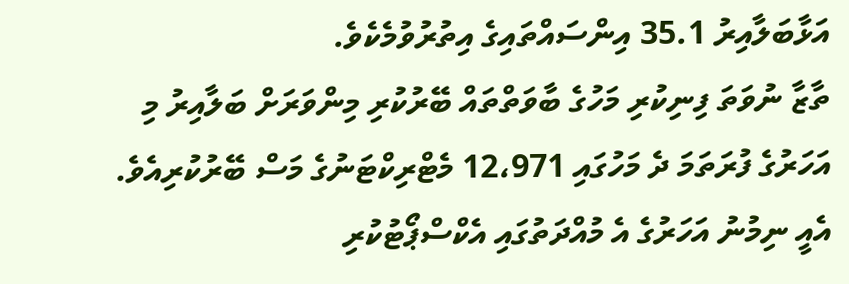އަޅާބަލާއިރު 35.1 އިންސައްތައިގެ އިތުރުވުމެކެވެ.
ތާޒާ ނުވަތަ ފިނިކުރި މަހުގެ ބާވަތްތައް ބޭރުކުރި މިންވަރަށް ބަލާއިރު މި އަހަރުގެ ފުރަތަމަ ދެ މަހުގައި 12،971 މެޓްރިކްޓަނުގެ މަސް ބޭރުކުރިއެވެ. އެއީ ނިމުނު އަހަރުގެ އެ މުއްދަތުގައި އެކްސްޕޯޓުކުރި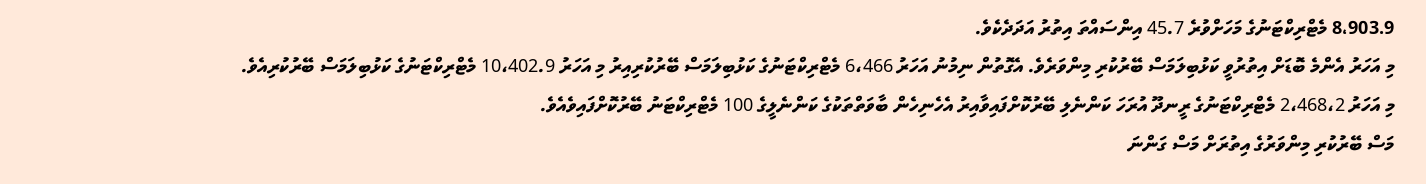8،903.9 މެޓްރިކްޓަނުގެ މަހަށްވުރެ 45.7 އިންސައްތަ އިތުރު އަދަދެކެވެ.
މި އަހަރު އެންމެ ބޮޑަށް އިތުރުވީ ކަޅުބިލަމަސް ބޭރުކުރި މިންވަރެވެ. އެގޮތުން ނިމުނު އަހަރު 6،466 މެޓްރިކްޓަނުގެ ކަޅުބިލަމަސް ބޭރުކުރިއިރު މި އަހަރު 10،402.9 މެޓްރިކްޓަނުގެ ކަޅުބިލަމަސް ބޭރުކުރިއެވެ. މި އަހަރު 2،468،2 މެޓްރިކްޓަނުގެ ރީނދޫ އުރަހަ ކަންނެލި ބޭރުކޮށްފައިވާއިރު އެހެނިހެން ބާވަތްތަކުގެ ކަންނެލީގެ 100 މެޓްރިކްޓަނު ބޭރުކޮށްފައިވެއެވެ.
މަސް ބޭރުކުރި މިންވަރުގެ އިތުރަށް މަސް ގަންނަ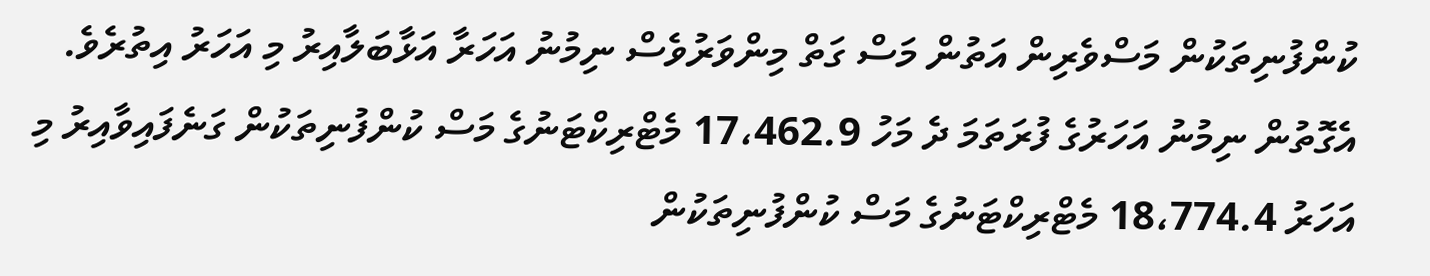ކުންފުނިތަކުން މަސްވެރިން އަތުން މަސް ގަތް މިންވަރުވެސް ނިމުނު އަހަރާ އަޅާބަލާއިރު މި އަހަރު އިތުރެވެ. އެގޮތުން ނިމުނު އަހަރުގެ ފުރަތަމަ ދެ މަހު 17،462.9 މެޓްރިކްޓަނުގެ މަސް ކުންފުނިތަކުން ގަނެފައިވާއިރު މި އަހަރު 18،774.4 މެޓްރިކްޓަނުގެ މަސް ކުންފުނިތަކުން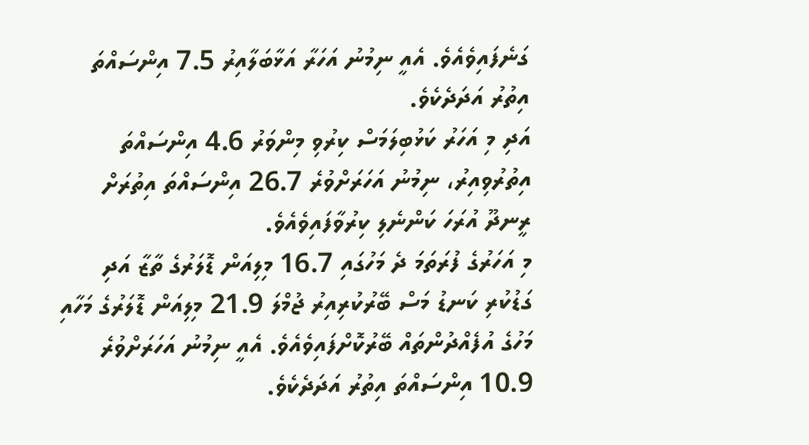ގަނެފައިވެއެވެ. އެއީ ނިމުނު އަހަރާ އަޅާބަލާއިރު 7.5 އިންސައްތަ އިތުރު އަދަދެކެވެ.
އަދި މި އަހަރު ކަޅުބިލަމަސް ކިރުވި މިންވަރު 4.6 އިންސައްތަ އިތުރުވިއިރު، ނިމުނު އަހަރަށްވުރެ 26.7 އިންސައްތަ އިތުރަށް ރީނދޫ އުރަހަ ކަންނެލި ކިރުވާފައިވެއެވެ.
މި އަހަރުގެ ފުރަތަމަ ދެ މަހުގައި 16.7 މިލިއަން ޑޮލަރުގެ ތާޒާ އަދި ގަޑުކުރި ކަނޑު މަސް ބޭރުކުރިއިރު ޖުމްލަ 21.9 މިލިއަން ޑޮލަރުގެ މަހާއި މަހުގެ އުފެއްދުންތައް ބޭރުކޮށްފައިވެއެވެ. އެއީ ނިމުނު އަހަރަށްވުރެ 10.9 އިންސައްތަ އިތުރު އަދަދެކެވެ.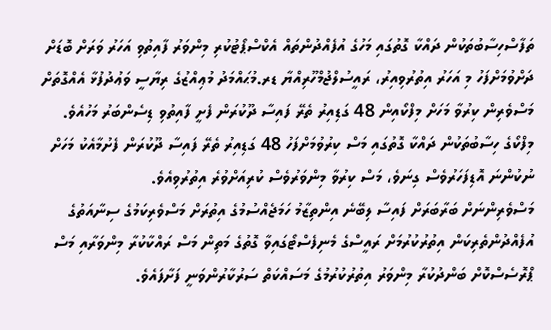ތަފާސްހިސާބުތަކުން ދައްކާ ގޮތުގައި މަހުގެ އުފެއްދުންތައް އެކްސްޕޯޓުކުރި މިންވަރު ފާއިތުވި އަހަރު ވަރަށް ބޮޑަށް ދަށްވުމަށްފަހު މި އަހަރު އިތުރުވިއިރު، ރައީސުލްޖުމްހޫރިއްޔާ ޑރ.މުޙައްމަދު މުޢިއްޒުގެ ރިޔާސީ ވަޢުދުފުޅާ އެއްގޮތަށް މަސްވެރިން ކިރުވާ މަހަށް މިފްކޯއިން 48 ގަޑިއިރު ތެރޭ ފައިސާ ދޫކުރަން ފެށީ ފާއިތުވި ޑިސެންބަރު މަހުއެވެ.
މިފްކޯގެ ހިސާބުތަކުން ދައްކާ ގޮތުގައި މަސް ކިރުވުމަށްފަހު 48 ގަޑިއިރު ތެރޭ ފައިސާ ދޫކުރަން ފެށުމާއެކު މަހަށް ނުކުންނަ އޮޑިފަހަރުވެސް ގިނަވެ، މަސް ކިރުވާ މިންވަރުވެސް ކުރިއަށްވުރެ އިތުރުވިއެވެ.
މަސްވެރިންނަށް ބަރާބަރަށް ފައިސާ ލިބޭނެ އިންތިޒާމު ހަމަޖެއްސުމުގެ އިތުރަށް މަސްވެރިކަމުގެ ސިނާއަތުގެ އުފެއްދުންތެރިކަން އިތުރުކުރުމަށް ރައީސްގެ މެނިފެސްޓޯގައިވާ ގޮތުގެ މަތިން މަސް ރައްކާކުރާ މިންވަރާއި މަސް ޕްރޮސެސްކޮށް ބަންދުކުރާ މިންވަރު އިތުރުކުރުމުގެ މަސައްކަތް ސަރުކާރުންވަނީ ފަށާފައެވެ.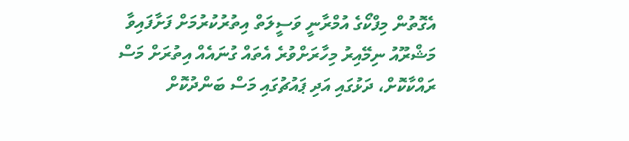އެގޮތުން މިފްކޯގެ އުމްރާނީ ވަސީލަތް އިތުރުކުރުމަށް ފަށާފައިވާ މަޝްރޫއު ނިމޭއިރު މިހާރަށްވުރެ އެތައް ގުނައެއް އިތުރަށް މަސް ރައްކާކޮށް، ދަޅުގައި އަދި ޕައުޗުގައި މަސް ބަންދުކޮށް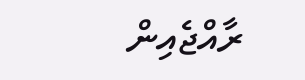ރާއްޖެއިން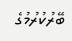ބޭރުކުރުމުގެ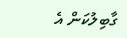ގާބިލުކަން އެ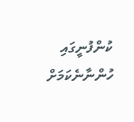ކުންފުނީގައި ހުންނާނެކަމަށް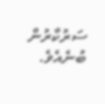ސަރުކާރުން ބުނެއެވެ.